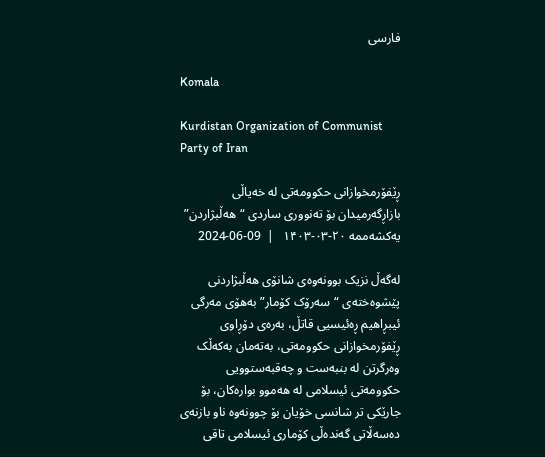فارسی

Komala

Kurdistan Organization of Communist Party of Iran

ڕێفۆرمخوازانی حکوومەتی لە خەیاڵی بازاڕگەرمیدان بۆ تەنووری ساردی “هەڵبژاردن”
یەکشەممە ۲۰-۰۳-۱۴۰۳   |  09-06-2024

لەگەڵ نزیک بوونەوەی شانۆی هەڵبژاردنی پێشوەختەی “سەرۆک کۆمار” بەهۆی مەرگی ئیبڕاهیم ڕەئیسیی قاتڵ، بەرەی دۆڕاوی ڕێفۆرمخوازانی حکوومەتی، بەتەمان بەکەڵک وەرگرتن لە بنبەست و چەقبەستوویی حکوومەتی ئیسلامی لە هەموو بوارەکان، بۆ جارێکی تر شانسی خۆیان بۆ چوونەوە ناو بازنەی دەسەڵاتی گەندەڵی کۆماری ئیسلامی تاقی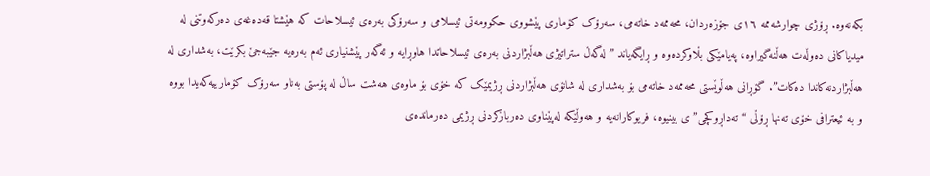بکەنەوە. ڕۆژی چوارشەممە ١٦ی جۆزەردان، محەممەد خاتەمی، سەرۆک کۆماری پێشووی حکوومەتی ئیسلامی و سەرۆکی بەرەی ئیسلاحات کە هێشتا قەدەغەی دەرکەوتنی لە میدیاکانی دەوڵەت هەڵنەگیراوە، پەیامێکی بڵاوکردەوە و ڕایگەیاند ” لەگەڵ ستراتیژی هەڵبژاردنی بەرەی ئیسلاحاتدا هاوڕایە و ئەگەر پێشنیاری ئەم بەرەیە جێبەجێ بکرێت، بەشداری لە هەڵبژاردنەکاندا دەکات”. گۆڕانی هەڵوێستی محەممەد خاتەمی بۆ بەشداری لە شانۆی هەڵبژاردنی ڕژیمێک کە خۆی بۆ ماوەی هەشت ساڵ لە پۆستی بەناو سەرۆک کۆمارییەکەیدا بووە و بە ئیعترافی خۆی تەنها ڕۆڵی “تەداڕوکچی”ی بینیوە، فریوکارانەیە و هەوڵێکە لەپێناوی دەربازکردنی ڕژیمی دەرماندەی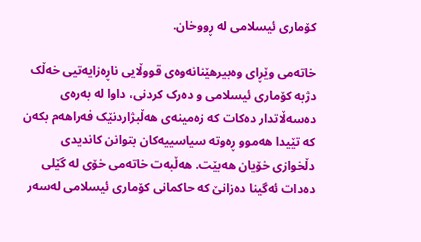کۆماری ئیسلامی لە ڕووخان.

خاتەمی وێڕای وەبیرهێنانەوەی قووڵایی ناڕەزایەتیی خەڵک دژبە کۆماری ئیسلامی و دەرک کردنی، داوا لە بەرەی دەسەڵاتدار دەکات کە زەمینەی هەڵبژاردنێک فەراهەم بکەن کە تێیدا هەموو ڕەوتە سیاسییەکان بتوانن کاندیدی دڵخوازی خۆیان هەبێت. هەڵبەت خاتەمی خۆی لە گێلی دەدات ئەگینا دەزانێ کە حاکمانی کۆماری ئیسلامی لەسەر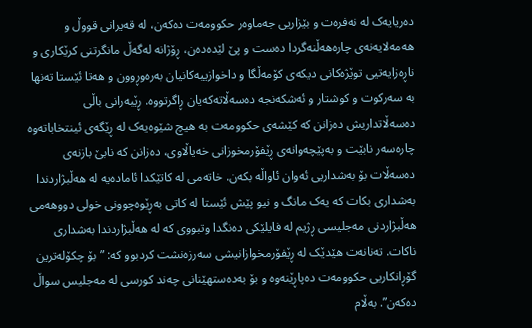دەریایەک لە نەفرەت و بێزاریی جەماوەر حکوومەت دەکەن، لە قەیرانی قووڵ و هەمەلایەنەی چارەهەڵنەگردا دەست و پێ لێدەدەن، ڕۆژانە لەگەڵ مانگرتنی کرێکاری و ناڕەزایەتیی توێژەکانی دیکەی کۆمەڵگا و داخوازییەکانیان بەرەوڕوون و هەتا ئێستا تەنها بە سەرکوت و کوشتار و ئەشکەنجە دەسەڵاتەکەیان ڕاگرتووە. ڕێبەرانی باڵی دەسەڵاتداریش دەزانن کە کێشەی حکوومەت بە هیچ شێوەیەک لە ڕێگەی ئینتخاباتەوە چارەسەر نابێت و بەپێچەوانەی ڕێفۆرمخوزانی خەیاڵاوی، دەزانن کە نابێ بازنەی دەسەڵات بۆ بەشداریی ئەوان ئاواڵە بکەن. خاتەمی لە کاتێکدا ئامادەیە لە هەڵبژاردندا بەشداری بکات کە یەک مانگ و نیو پێش ئێستا لە کاتی بەڕێوەچوونی خولی دووهەمی هەڵبژاردنی مەجلیسی ڕژیم لە فایلێکی دەنگدا وتبووی کە لە هەڵبژاردندا بەشداری ناکات. تەنانەت هێدێک لە ڕێفۆرمخوازانیشی سەرزەنشت کردبوو کە: ”بۆ چکۆلەترین گۆڕانکاریی حکوومەت دەپاڕێنەوە و بۆ بەدەستهێنانی چەند کورسی لە مەجلیس سواڵ دەکەن”. بەڵام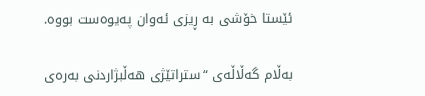ئێستا خۆشی بە ڕیزی ئەوان پەیوەست بووە.

بەڵام گەڵاڵەی “ستراتێژی هەڵبژاردنی بەرەی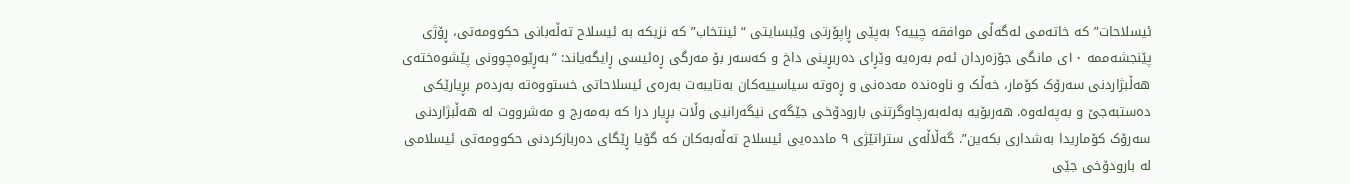ئیسلاحات” کە خاتەمی لەگەڵی موافقە چییە؟ بەپێی ڕاپۆرتی وێبسایتی “ئینتخاب” کە نزیکە بە ئیسلاح تەڵەبانی حکوومەتی، ڕۆژی پێنجشەممە ١٠ی مانگی جۆزەردان ئەم بەرەیە وێڕای دەربڕینی داخ و کەسەر بۆ مەرگی ڕەئیسی ڕایگەیاند: ”بەڕێوەچوونی پێشوەختەی هەڵبژاردنی سەرۆک کۆمار، خەڵک و ناوەندە مەدەنی و ڕەوتە سیاسییەکان بەتایبەت بەرەی ئیسلاحاتی خستووەتە بەردەم بڕیارێکی دەستبەجێ و بەپەلەوە. هەربۆیە بەلەبەرچاوگرتنی بارودۆخی جێگەی نیگەرانیی وڵات بڕیار درا کە بەمەرج و مەشرووت لە هەڵبژاردنی سەرۆک کۆماریدا بەشداری بکەین”. گەڵاڵەی ستراتێژی ٩ ماددەیی ئیسلاح تەڵەبەکان کە گۆیا ڕێگای دەربازکردنی حکوومەتی ئیسلامی لە بارودۆخی جێی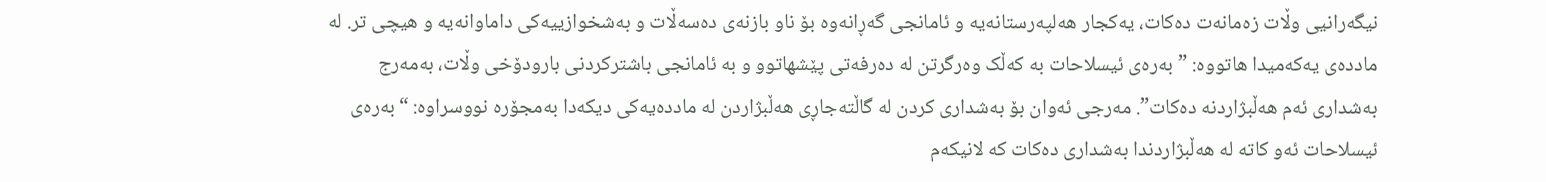نیگەرانیی وڵات زەمانەت دەکات، یەکجار هەلپەرستانەیە و ئامانجی گەڕانەوە بۆ ناو بازنەی دەسەڵات و بەشخوازییەکی داماوانەیە و هیچی تر. لە ماددەی یەکەمیدا هاتووە: ”بەرەی ئیسلاحات بە کەڵک وەرگرتن لە دەرفەتی پێشهاتوو و بە ئامانجی باشترکردنی بارودۆخی وڵات، بەمەرج بەشداری ئەم هەڵبژاردنە دەکات”. مەرجی ئەوان بۆ بەشداری کردن لە گاڵتەجاڕی هەڵبژاردن لە ماددەیەکی دیکەدا بەمجۆرە نووسراوە: “بەرەی ئیسلاحات ئەو کاتە لە هەڵبژاردندا بەشداری دەکات کە لانیکەم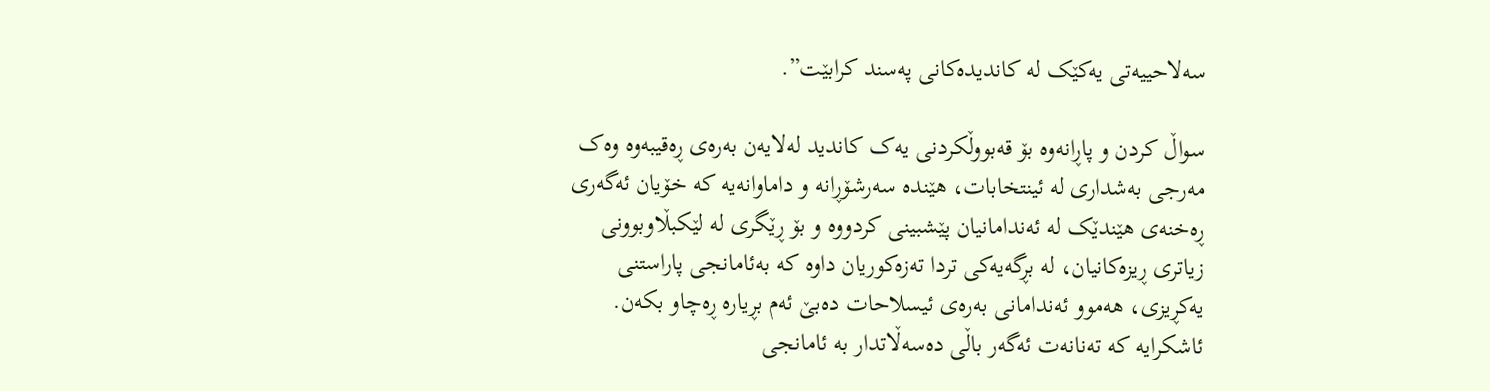سەلاحییەتی یەکێک لە کاندیدەکانی پەسند کرابێت”.

سواڵ کردن و پاڕانەوە بۆ قەبووڵکردنی یەک کاندید لەلایەن بەرەی ڕەقیبەوە وەک مەرجی بەشداری لە ئینتخابات، هێندە سەرشۆڕانە و داماوانەیە کە خۆیان ئەگەری ڕەخنەی هێندێک لە ئەندامانیان پێشبینی کردووە و بۆ ڕێگری لە لێکبڵاوبوونی زیاتری ڕیزەکانیان، لە بڕگەیەکی تردا تەزەکوریان داوە کە بەئامانجی پاراستنی یەکڕیزی، هەموو ئەندامانی بەرەی ئیسلاحات دەبێ ئەم بڕیارە ڕەچاو بکەن. ئاشکرایە کە تەنانەت ئەگەر باڵی دەسەڵاتدار بە ئامانجی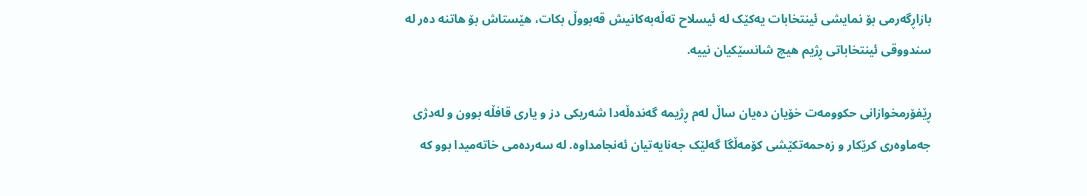بازاڕگەرمی بۆ نمایشی ئینتخابات یەکێک لە ئیسلاح تەڵەبەکانیش قەبووڵ بکات، هێستاش بۆ هاتنە دەر لە سندووقی ئینتخاباتی ڕژیم هیچ شانسێکیان نییە.

ڕێفۆرمخوازانی حکوومەت خۆیان دەیان ساڵ لەم ڕژیمە گەندەڵەدا شەریکی دز و یاری قافڵە بوون و لەدژی جەماوەری کرێکار و زەحمەتکێشی کۆمەڵگا گەلێک جەنایەتیان ئەنجامداوە. لە سەردەمی خاتەمیدا بوو کە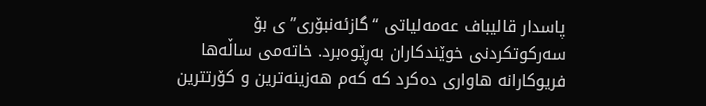پاسدار قالیباف عەمەلیاتی “گازئەنبۆری”ی بۆ سەرکوتکردنی خوێندکاران بەڕێوەبرد. خاتەمی ساڵەها فریوکارانە هاواری دەکرد کە کەم هەزینەترین و کۆرتترین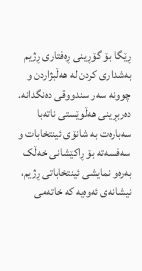ڕێگا بۆ گۆڕینی ڕەفتاری ڕژیم بەشداری کردن لە هەڵبژاردن و چوونە سەر سندووقی دەنگدانە. دەربڕینی هەڵوێستی ناتەبا سەبارەت بە شانۆی ئینتخابات و سەفسەتە بۆ ڕاکێشانی خەڵک بەرەو نمایشی ئینتخاباتی ڕژیم، نیشانەی ئەوەیە کە خاتەمی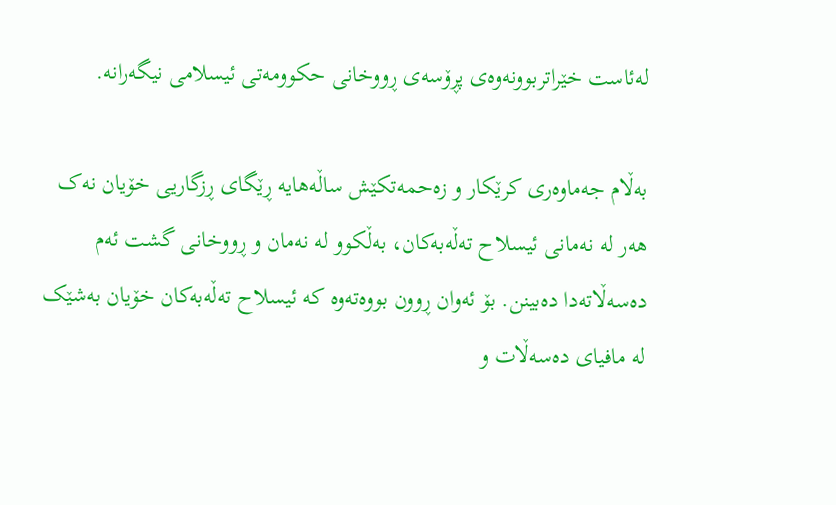لەئاست خێراتربوونەوەی پڕۆسەی ڕووخانی حکوومەتی ئیسلامی نیگەرانە.

بەڵام جەماوەری کرێکار و زەحمەتکێش ساڵەهایە ڕێگای ڕزگاریی خۆیان نەک هەر لە نەمانی ئیسلاح تەڵەبەکان، بەڵکوو لە نەمان و ڕووخانی گشت ئەم دەسەڵاتەدا دەبینن. بۆ ئەوان ڕوون بووەتەوە کە ئیسلاح تەڵەبەکان خۆیان بەشێک لە مافیای دەسەڵات و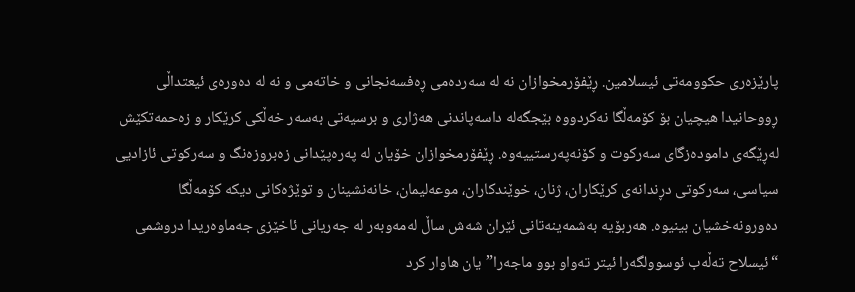پارێزەری حکوومەتی ئیسلامین. ڕێفۆرمخوازان نە لە سەردەمی ڕەفسەنجانی و خاتەمی و نە لە دەورەی ئیعتداڵی ڕووحانیدا هیچیان بۆ کۆمەڵگا نەکردووە بێجگەلە داسەپاندنی هەژاری و برسیەتی بەسەر خەڵکی کرێکار و زەحمەتکێش لەڕێگەی دامودەزگای سەرکوت و کۆنەپەرستییەوە. ڕێفۆرمخوازان خۆیان لە پەرەپێدانی زەبروزەنگ و سەرکوتی ئازادیی سیاسی، سەرکوتی دڕندانەی کرێکاران، ژنان، خوێندکاران، موعەلیمان، خانەنشینان و توێژەکانی دیکە کۆمەڵگا دەورونەخشیان بینیوە. هەربۆیە بەشمەینەتانی ئێران شەش ساڵ لەمەوبەر لە جەریانی ئاخێزی جەماوەریدا دروشمی “ئیسلاح تەڵەب ئوسوولگەرا ئیتر تەواو بوو ماجەرا”یان هاوار کرد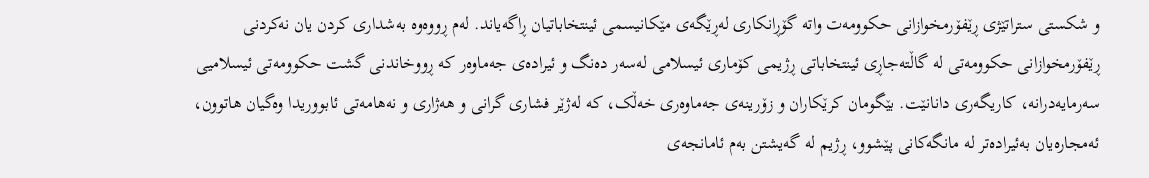و شکستی ستراتێژی ڕێفۆرمخوازانی حکوومەت واتە گۆڕانکاری لەڕێگەی مێکانیسمی ئینتخاباتیان ڕاگەیاند. لەم ڕووەوە بەشداری کردن یان نەکردنی ڕێفۆرمخوازانی حکوومەتی لە گاڵتەجاڕی ئینتخاباتی ڕژیمی کۆماری ئیسلامی لەسەر دەنگ و ئیرادەی جەماوەر کە ڕووخاندنی گشت حکوومەتی ئیسلامیی سەرمایەدرانە، کاریگەری دانانێت. بێگومان کرێکاران و زۆرینەی جەماوەری خەڵک، کە لەژێر فشاری گرانی و هەژاری و نەهامەتی ئابووریدا وەگیان هاتوون، ئەمجارەیان بەئیرادەتر لە مانگەکانی پێشوو، ڕژیم لە گەیشتن بەم ئامانجەی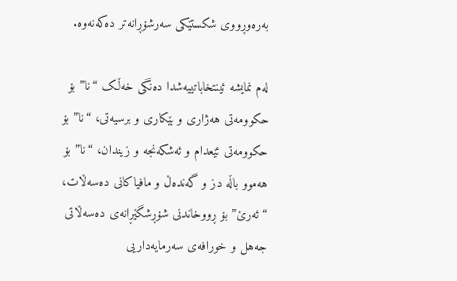بەرەوڕووی شکستێکی سەرشۆڕانەتر دەکەنەوە.

لەم نمایشە ئینتخاباتییەشدا دەنگی خەڵک “نا” بۆ حکوومەتی هەژاری و بێکاری و برسیەتی، “نا” بۆ حکوومەتی ئێعدام و ئەشکەنجە و زیندان، “نا” بۆ هەموو باڵە دز و گەندەڵ و مافیاکانی دەسەڵات، “ئەرێ” بۆ ڕووخاندنی شۆڕشگێڕانەی دەسەڵاتی جەهل و خورافەی سەرمایەداریی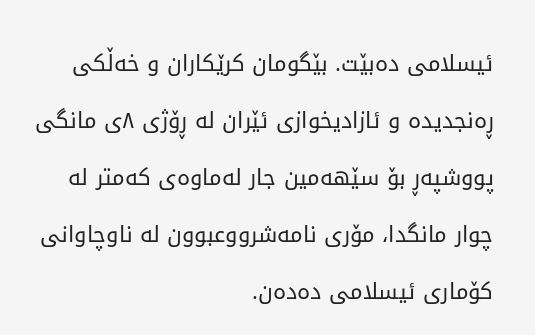ئیسلامی دەبێت. بێگومان کرێکاران و خەڵکی ڕەنجدیدە و ئازادیخوازی ئێران لە ڕۆژی ٨ی مانگی پووشپەڕ بۆ سێهەمین جار لەماوەی کەمتر لە چوار مانگدا، مۆری نامەشرووعبوون لە ناوچاوانی کۆماری ئیسلامی دەدەن.